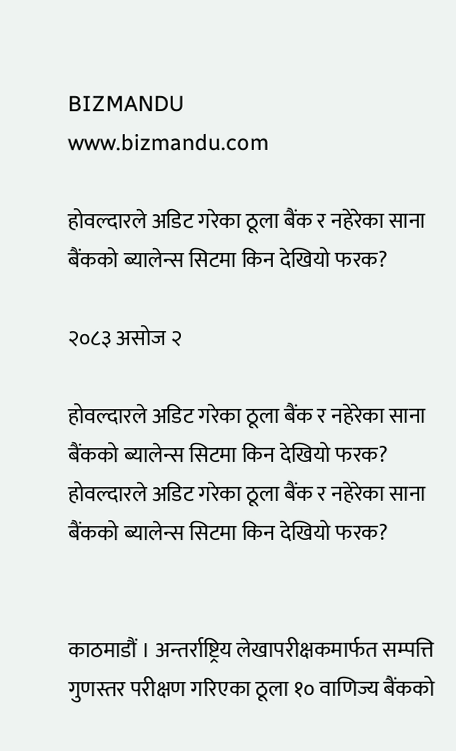BIZMANDU
www.bizmandu.com

होवल्दारले अडिट गरेका ठूला बैंक र नहेरेका साना बैंकको ब्यालेन्स सिटमा किन देखियो फरक?

२०८३ असोज २

होवल्दारले अडिट गरेका ठूला बैंक र नहेरेका साना बैंकको ब्यालेन्स सिटमा किन देखियो फरक?
होवल्दारले अडिट गरेका ठूला बैंक र नहेरेका साना बैंकको ब्यालेन्स सिटमा किन देखियो फरक?


काठमाडौं । अन्तर्राष्ट्रिय लेखापरीक्षकमार्फत सम्पत्ति गुणस्तर परीक्षण गरिएका ठूला १० वाणिज्य बैंकको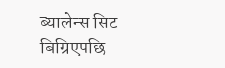ब्यालेन्स सिट बिग्रिएपछि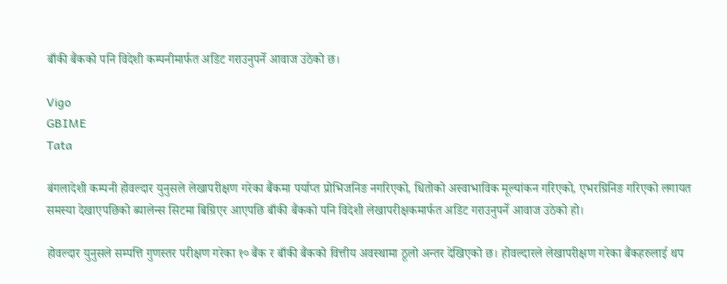बाँकी बैंकको पनि विदेशी कम्पनीमार्फत अडिट गराउनुपर्ने आवाज उठेको छ।

Vigo
GBIME
Tata

बंगलादेशी कम्पनी होवल्दार युनुसले लेखापरीक्षण गरेका बैंकमा पर्याप्त प्रोभिजनिङ नगरिएको, धितोको अस्वाभाविक मूल्यांकन गरिएको, एभरग्रिनिङ गरिएको लगायत समस्या देखाएपछिको ब्यालेन्स सिटमा बिग्रिएर आएपछि बाँकी बैंकको पनि विदेशी लेखापरीक्षकमार्फत अडिट गराउनुपर्ने आवाज उठेको हो।

होवल्दार युनुसले सम्पत्ति गुणस्तर परीक्षण गरेका १० बैंक र बाँकी बैंकको वित्तीय अवस्थामा ठूलो अन्तर देखिएको छ। होवल्दारले लेखापरीक्षण गरेका बैंकहरुलाई थप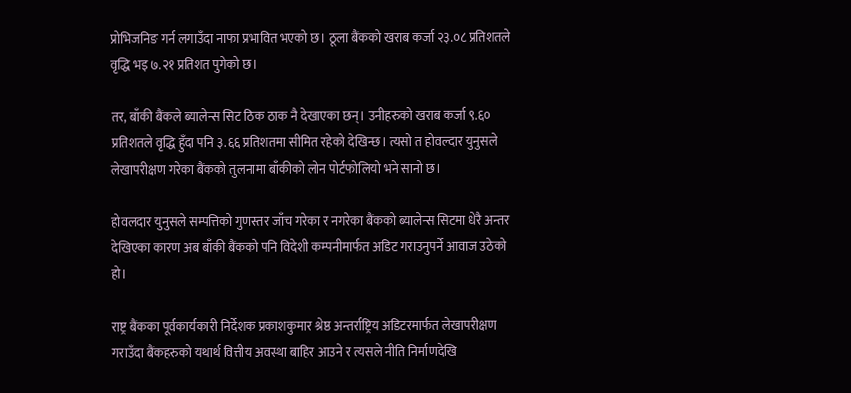प्रोभिजनिङ गर्न लगाउँदा नाफा प्रभावित भएको छ। ठूला बैंकको खराब कर्जा २३.०८ प्रतिशतले वृद्धि भइ ७.२१ प्रतिशत पुगेको छ।

तर, बाँकी बैंकले ब्यालेन्स सिट ठिक ठाक नै देखाएका छन्। उनीहरुको खराब कर्जा ९.६० प्रतिशतले वृद्धि हुँदा पनि ३.६६ प्रतिशतमा सीमित रहेको देखिन्छ। त्यसो त होवल्दार युनुसले लेखापरीक्षण गरेका बैंकको तुलनामा बाँकीको लोन पोर्टफोलियो भने सानो छ।

होवलदार युनुसले सम्पत्तिको गुणस्तर जाँच गरेका र नगरेका बैंकको ब्यालेन्स सिटमा धेरै अन्तर देखिएका कारण अब बाँकी बैंकको पनि विदेशी कम्पनीमार्फत अडिट गराउनुपर्ने आवाज उठेको हो।

राष्ट्र बैंकका पूर्वकार्यकारी निर्देशक प्रकाशकुमार श्रेष्ठ अन्तर्राष्ट्रिय अडिटरमार्फत लेखापरीक्षण गराउँदा बैंकहरुको यथार्थ वित्तीय अवस्था बाहिर आउने र त्यसले नीति निर्माणदेखि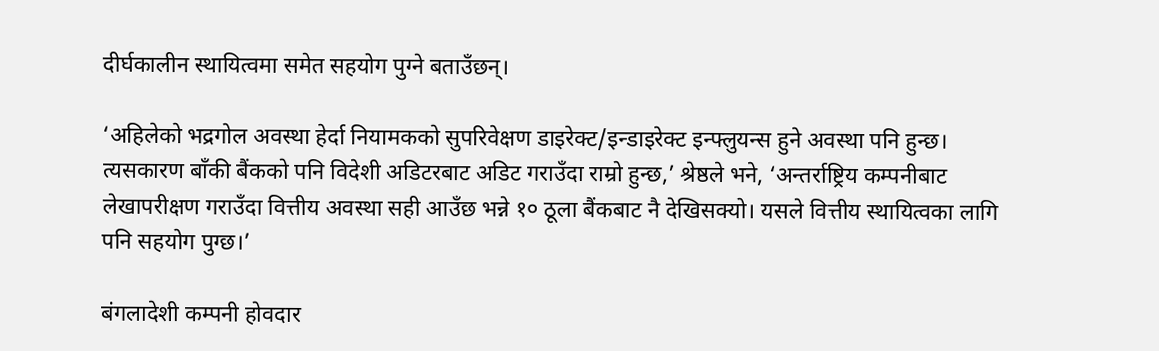दीर्घकालीन स्थायित्वमा समेत सहयोग पुग्ने बताउँछन्।

‘अहिलेको भद्रगोल अवस्था हेर्दा नियामकको सुपरिवेक्षण डाइरेक्ट/इन्डाइरेक्ट इन्फ्लुयन्स हुने अवस्था पनि हुन्छ। त्यसकारण बाँकी बैंकको पनि विदेशी अडिटरबाट अडिट गराउँदा राम्रो हुन्छ,’ श्रेष्ठले भने, ‘अन्तर्राष्ट्रिय कम्पनीबाट लेखापरीक्षण गराउँदा वित्तीय अवस्था सही आउँछ भन्ने १० ठूला बैंकबाट नै देखिसक्यो। यसले वित्तीय स्थायित्वका लागि पनि सहयोग पुग्छ।’

बंगलादेशी कम्पनी होवदार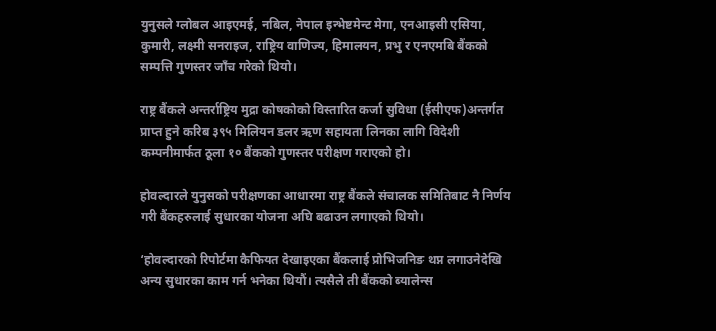युनुसले ग्लोबल आइएमई, नबिल, नेपाल इन्भेष्टमेन्ट मेगा, एनआइसी एसिया, कुमारी, लक्ष्मी सनराइज, राष्ट्रिय वाणिज्य, हिमालयन, प्रभु र एनएमबि बैंकको सम्पत्ति गुणस्तर जाँच गरेको थियो।

राष्ट्र बैंकले अन्तर्राष्ट्रिय मुद्रा कोषकोको विस्तारित कर्जा सुविधा (ईसीएफ)अन्तर्गत प्राप्त हुने करिब ३९५ मिलियन डलर ऋण सहायता लिनका लागि विदेशी कम्पनीमार्फत ठूला १० बैंकको गुणस्तर परीक्षण गराएको हो।

होवल्दारले युनुसको परीक्षणका आधारमा राष्ट्र बैंकले संचालक समितिबाट नै निर्णय गरी बैंकहरुलाई सुधारका योजना अघि बढाउन लगाएको थियो।

‘होवल्दारको रिपोर्टमा कैफियत देखाइएका बैंकलाई प्रोभिजनिङ थप्न लगाउनेदेखि अन्य सुधारका काम गर्न भनेका थियौं। त्यसैले ती बैंकको ब्यालेन्स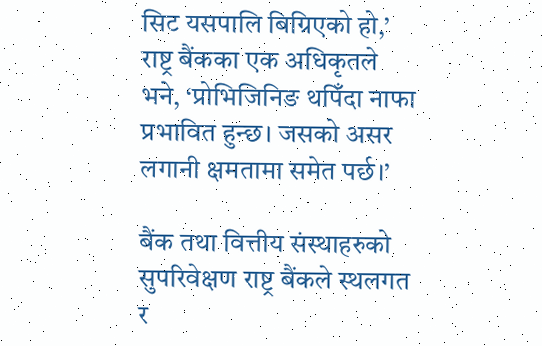सिट यसपालि बिग्रिएको हो,’ राष्ट्र बैंकका एक अधिकृतले भने, ‘प्रोभिजिनिङ थपिँदा नाफा प्रभावित हुन्छ। जसको असर लगानी क्षमतामा समेत पर्छ।’

बैंक तथा वित्तीय संस्थाहरुको सुपरिवेक्षण राष्ट्र बैंकले स्थलगत र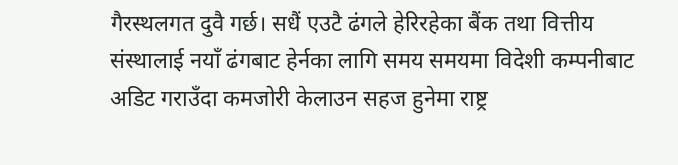गैरस्थलगत दुवै गर्छ। सधैं एउटै ढंगले हेरिरहेका बैंक तथा वित्तीय संस्थालाई नयाँ ढंगबाट हेर्नका लागि समय समयमा विदेशी कम्पनीबाट अडिट गराउँदा कमजोरी केलाउन सहज हुनेमा राष्ट्र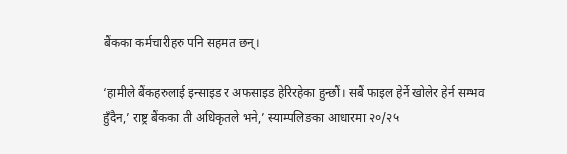बैंकका कर्मचारीहरु पनि सहमत छन्।

‘हामीले बैंकहरुलाई इन्साइड र अफसाइड हेरिरहेका हुन्छौं। सबैं फाइल हेर्ने खोलेर हेर्न सम्भव हुँदैन,’ राष्ट्र बैंकका ती अधिकृतले भने,’ स्याम्पलिङका आधारमा २०/२५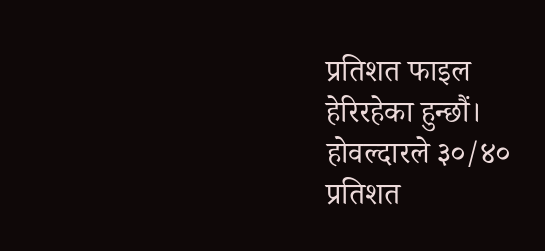प्रतिशत फाइल हेरिरहेका हुन्छौं। होवल्दारले ३०/४० प्रतिशत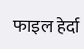फाइल हेर्दा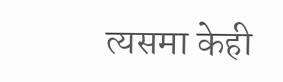त्यसमा केही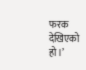फरक देखिएको हो।’